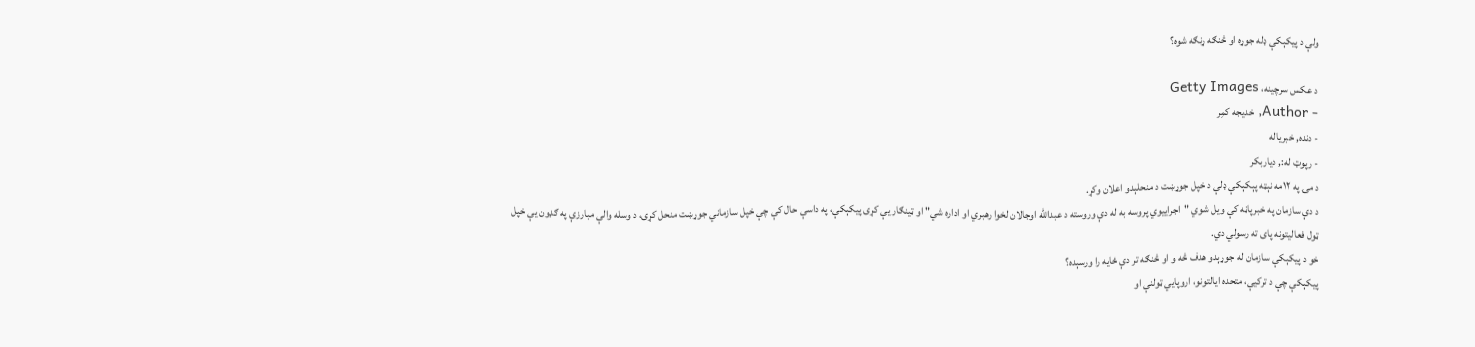ولې د پيکېکې ډله جوړه او څنګه ړنګه شوه؟

د عکس سرچینه، Getty Images
- Author, خدیجه کمِر
- دنده, خبریاله
- رپوټ له:, دیاربکر
د مۍ په ۱۲مه نېټه پېکېکې ډلې د خپل جوړښت د منحلېدو اعلان وکړ.
د دې سازمان په خبرپاڼه کې ویل شوي "اجراییوي پروسه به له دې وروسته د عبدالله اوجالان لخوا رهبري او اداره شي" او ټینګار یې کړی پيکېکې، په داسې حال کې چې خپل سازماني جوړښت منحل کړی، د وسله والې مبارزې په ګډون یې خپل ټول فعالیتونه پای ته رسولي دي.
خو د پيکېکې سازمان له جوړېدو هدف څه و او څنګه تر دې ځایه را ورسېده؟
پيکېکې چې د ترکیې، متحده ایالتونو، اروپایي ټولنې او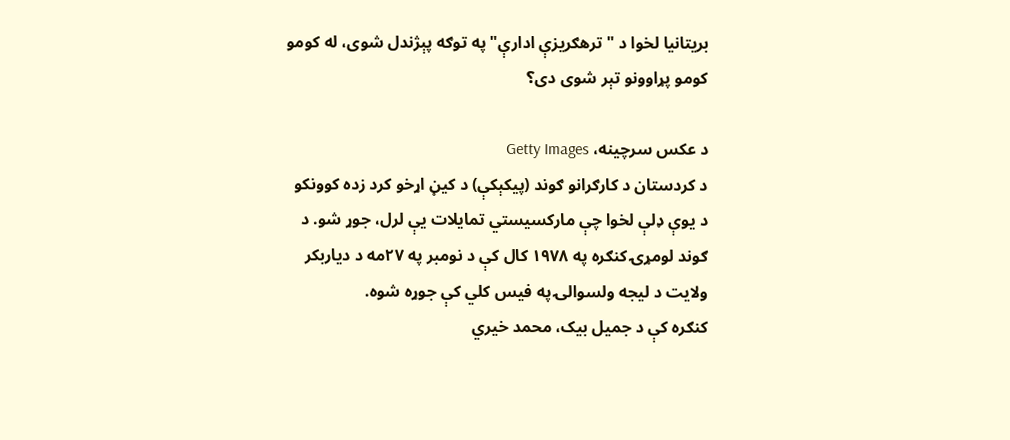بريتانیا لخوا د "ترهګریزې ادارې" په توګه پېژندل شوی، له کومو کومو پړاوونو تېر شوی دی؟

د عکس سرچینه، Getty Images
د کردستان د کارګرانو ګوند (پيکېکې) د کیڼ اړخو کرد زده کوونکو د یوې ډلې لخوا چې مارکسیستي تمایلات یې لرل، جوړ شو. د ګوند لومړۍ کنګره په ۱۹۷۸ کال کې د نومبر په ۲۷مه د دیاربکر ولایت د لیجه ولسوالۍ په فیس کلي کې جوړه شوه.
کنګره کې د جمیل بیک، محمد خیري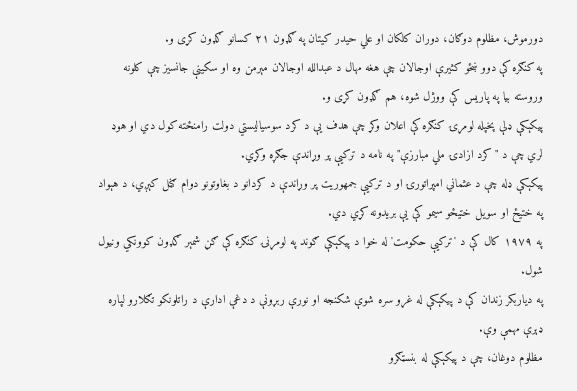دورموش، مظلوم دوګان، دوران کلکان او علي حیدر کیتان په ګډون ۲۱ کسانو ګډون کړی و.
په کنګره کې دوو ښځو کثیرې اوجالان چې هغه مهال د عبدالله اوجالان مېرمن وه او سکینې جانسیز چې کلونه وروسته بیا په پاریس کې ووژل شوه، هم ګډون کړی و.
پيکېکې ډلې پخپله لومړۍ کنګره کې اعلان وکړ چې هدف یې د کرد سوسیالیستي دولت رامنځته کول دي او هوډ لري چې د "کرد ازادۍ ملي مبارزې" په نامه د ترکیې پر وړاندې جګړه وکړي.
پيکېکې ډله چې د عثماني امپراتورۍ او د ترکیې جمهوریت پر وړاندې د کردانو د بغاوتونو دوام ګڼل کېږي، د هېواد په ختیځ او سویل ختیځو سیمو کې یې بریدونه کړي دي.
په ۱۹۷۹ کال کې د 'ترکیې حکومت' له خوا د پيکېکې ګوند په لومړنۍ کنګره کې ګڼ شمېر ګډون کوونکي ونیول شول.
په دیاربکر زندان کې د پيکېکې له غړو سره شوې شکنجه او نورې ربړونې د دغې ادارې د راتلونکو تګلارو لپاره ډېرې مهمې وې.
مظلوم دوغان، چې د پيکېکې له بنسټګرو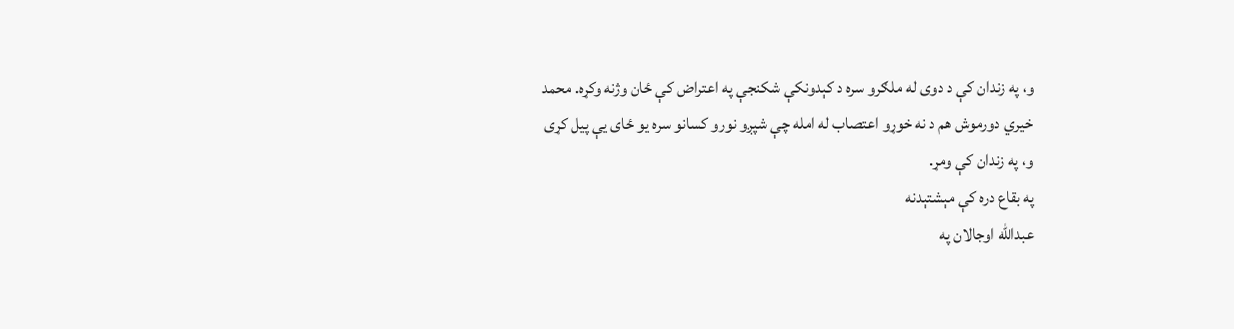و، په زندان کې د دوی له ملګرو سره د کېدونکې شکنجې په اعتراض کې ځان وژنه وکړه. محمد خیري دورموش هم د نه خوړو اعتصاب له امله چې شپږو نورو کسانو سره یو ځای یې پیل کړی و، په زندان کې ومړ.
په بقاع دره کې مېشتېدنه
عبدالله اوجالان په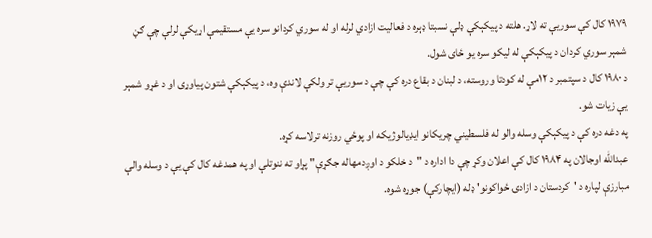۱۹۷۹ کال کې سوریې ته لاړ. هلته د پيکېکې ډلې نسبتا ډېره د فعالیت ازادي لرله او له سوري کردانو سره یې مستقیمې اړیکې لرلې چې ګڼ شمېر سوري کردان د پيکېکې له لیکو سره یو ځای شول.
د ۱۹۸۰ کال د سپتمبر د ۱۲مې له کودتا وروسته، د لبنان د بقاع دره کې چې د سوریې تر ولکې لاندې وه، د پيکېکې شتون پیاوړی او د غړو شمېر یې زیات شو.
په دغه دره کې د پيکېکې وسله والو له فلسطیني چریکانو ایډیالوژیکه او پوځي روزنه ترلاسه کړه.
عبدالله اوجالان په ۱۹۸۴ کال کې اعلان وکړ چې دا اداره د "د خلکو د اوږدمهاله جګړې" پړاو ته ننوتلې او په همدغه کال کې یې د وسله والې مبارزې لپاره د 'کردستان د ازادۍ ځواکونو' ډله (ایچارکې) جوړه شوه.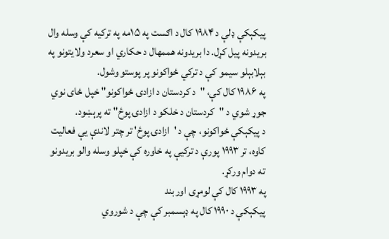پيکېکې ډلې د ۱۹۸۴ کال د اګست په ۱۵مه په ترکیه کې وسله وال بریدونه پیل کړل. دا بریدونه هممهال د حکاري او سعرد ولایتونو په بېلابېلو سیمو کې د ترکي ځواکونو پر پوستو وشول.
په ۱۹۸۶ کال کې، "د کردستان د ازادۍ ځواکونو" خپل ځای نوي جوړ شوي د "کردستان د خلکو د ازادۍ پوځ" ته پرېښود.
د پيکېکې ځواکونو، چې د 'ازادۍ پوځ' تر چتر لاندې یې فعالیت کاوه، تر ۱۹۹۳ پورې د ترکیې په خاوره کې خپلو وسله والو بریدونو ته دوام ورکړ.
په ۱۹۹۳ کال کې لومړی اوربند
پيکېکې د ۱۹۹۰ کال په ډېسمبر کې چې د شوروي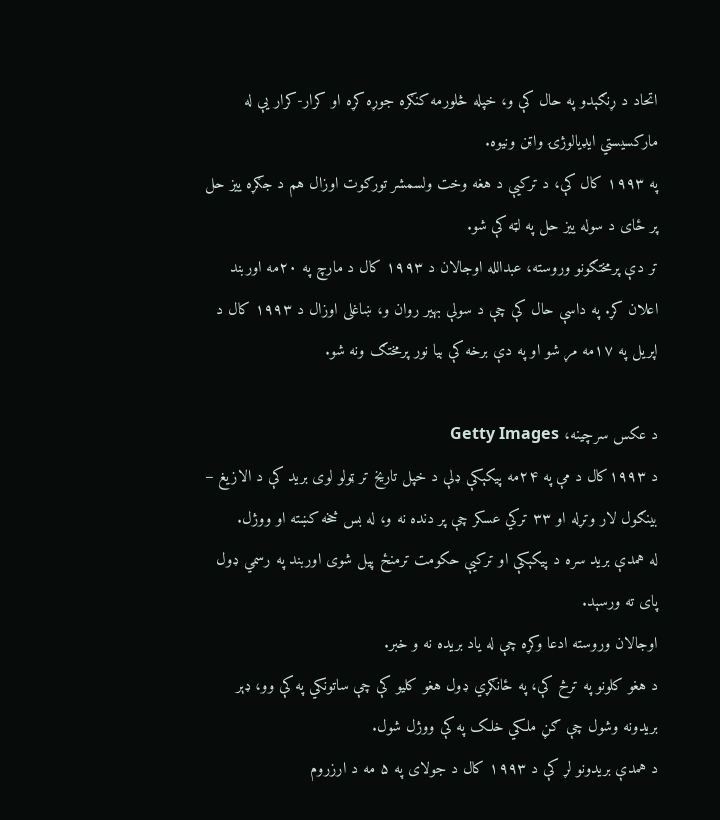اتحاد د ړنګېدو په حال کې و، خپله څلورمه کنګره جوړه کړه او کرار-کرار یې له مارکسیستي ایډیالوژۍ واټن ونیوه.
په ۱۹۹۳ کال کې، د ترکیې د هغه وخت ولسمشر تورګوت اوزال هم د جګړه ییز حل پر ځای د سوله ییز حل په لټه کې شو.
تر دې پرمختګونو وروسته، عبدالله اوجالان د ۱۹۹۳ کال د مارچ په ۲۰مه اوربند اعلان کړ. په داسې حال کې چې د سولې بهیر روان و، ښاغلی اوزال د ۱۹۹۳ کال د اپریل په ۱۷مه مړ شو او په دې برخه کې بیا نور پرمختګ ونه شو.

د عکس سرچینه، Getty Images
د ۱۹۹۳کال د مې په ۲۴مه پيکېکې ډلې د خپل تاریخ تر ټولو لوی برید کې د الازیغ – بینګول لار وتړله او ۳۳ ترکي عسکر چې پر دنده نه و، له بس څخه کښته او ووژل.
له همدې برید سره د پيکېکې او ترکیې حکومت ترمنځ پیل شوی اوربند په رسمي ډول پای ته ورسېد.
اوجالان وروسته ادعا وکړه چې له یاد بریده نه و خبر.
د هغو کلونو په ترڅ کې، په ځانګړي ډول هغو کلیو کې چې ساتونکي په کې وو، ډېر بریدونه وشول چې ګڼ ملکي خلک په کې ووژل شول.
د همدې بریدونو لړ کې د ۱۹۹۳ کال د جولای په ۵ مه د ارزروم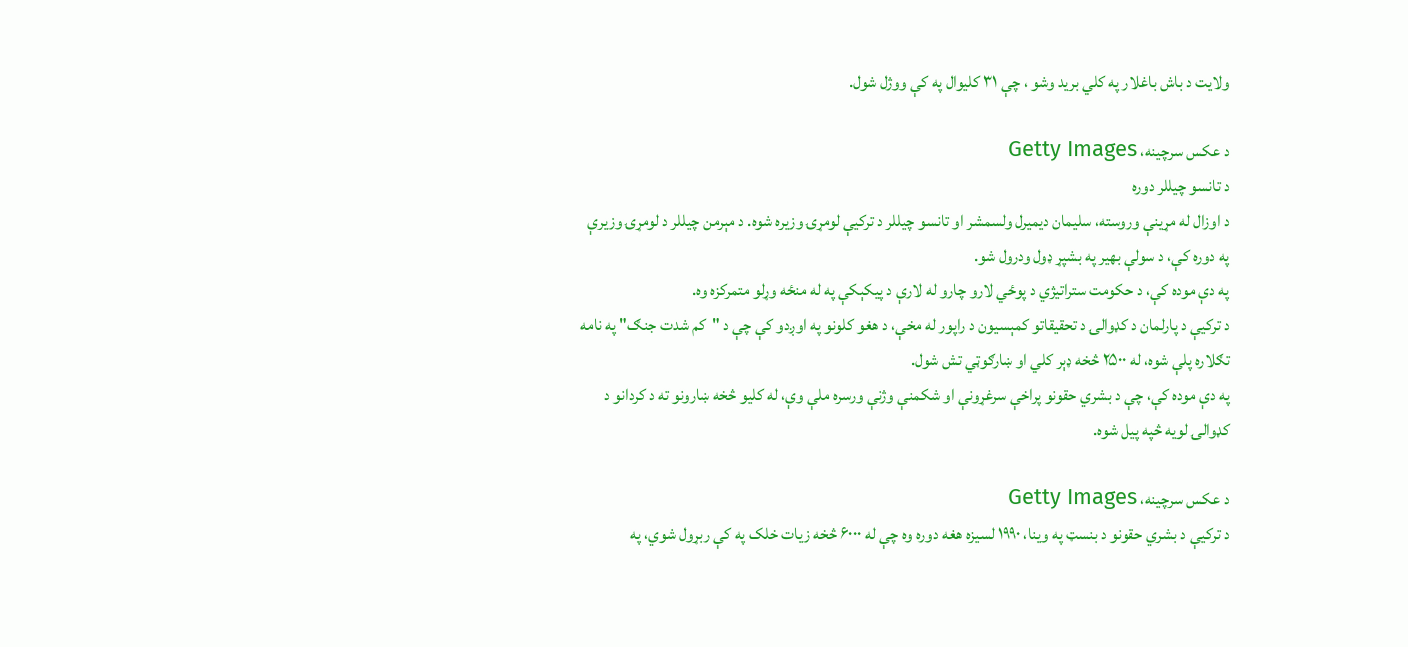ولایت د باش باغلار په کلي برید وشو ، چې ۳۱ کلیوال په کې ووژل شول.

د عکس سرچینه، Getty Images
د تانسو چیللر دوره
د اوزال له مړینې وروسته، سلیمان دیمیرل ولسمشر او تانسو چیللر د ترکیې لومړۍ وزیره شوه. د مېرمن چیللر د لومړۍ وزیرې په دوره کې، د سولې بهیر په بشپړ ډول ودرول شو.
په دې موده کې، د حکومت ستراتیژي د پوځي لارو چارو له لارې د پيکېکې په له منځه وړلو متمرکزه وه.
د ترکیې د پارلمان د کډوالۍ د تحقیقاتو کمېسیون د راپور له مخې، د هغو کلونو په اوږدو کې چې د "کم شدت جنګ" په نامه تګلاره پلې شوه، له ۲۵۰۰ څخه ډېر کلي او ښارګوټي تش شول.
په دې موده کې، چې د بشري حقونو پراخې سرغړونې او شکمنې وژنې ورسره ملې وې، له کلیو څخه ښارونو ته د کردانو د کډوالۍ لویه څپه پیل شوه.

د عکس سرچینه، Getty Images
د ترکیې د بشري حقونو د بنسټ په وینا، ۱۹۹۰ لسیزه هغه دوره وه چې له ۶۰۰۰ څخه زیات خلک په کې ربړول شوي، په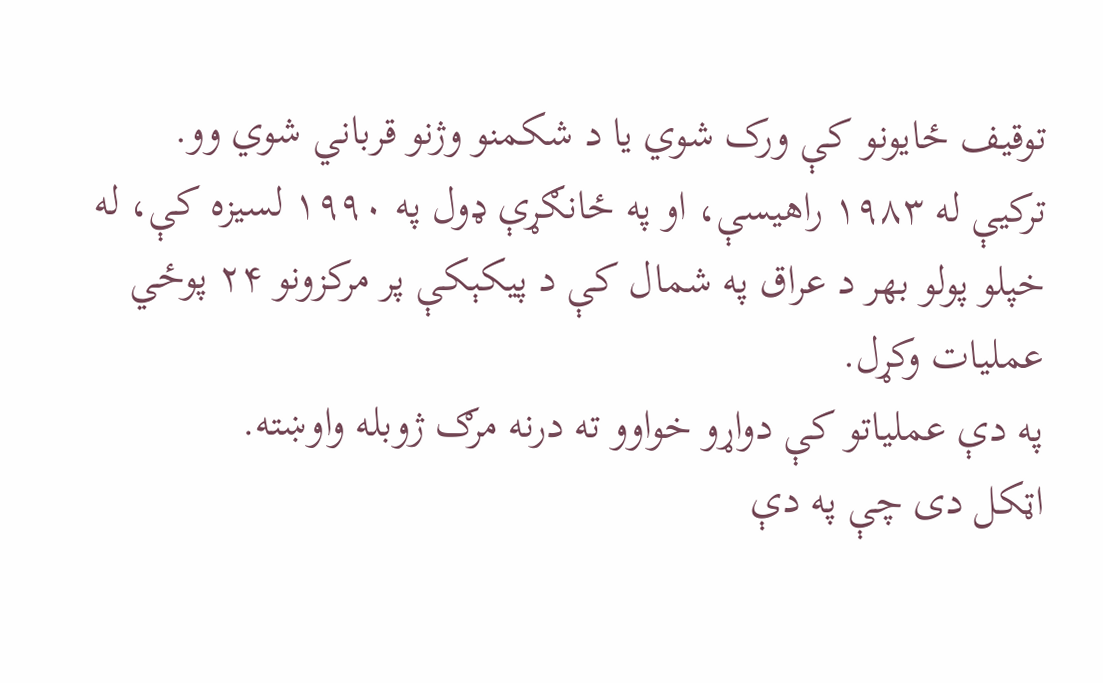توقیف ځایونو کې ورک شوي یا د شکمنو وژنو قرباني شوي وو.
ترکیې له ۱۹۸۳ راهیسې، او په ځانګړې ډول په ۱۹۹۰ لسیزه کې، له خپلو پولو بهر د عراق په شمال کې د پيکېکې پر مرکزونو ۲۴ پوځي عملیات وکړل.
په دې عملیاتو کې دواړو خواوو ته درنه مرګ ژوبله واوښته.
اټکل دی چې په دې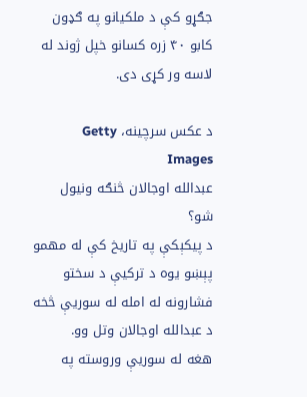جګړو کې د ملکیانو په ګډون کابو ۴۰ زره کسانو خپل ژوند له لاسه ور کړی دی.

د عکس سرچینه، Getty Images
عبدالله اوجالان څنګه ونیول شو؟
د پيکېکې په تاریخ کې له مهمو پېښو یوه د ترکیې د سختو فشارونه له امله له سوریې څخه د عبدالله اوجالان وتل وو.
هغه له سوریې وروسته په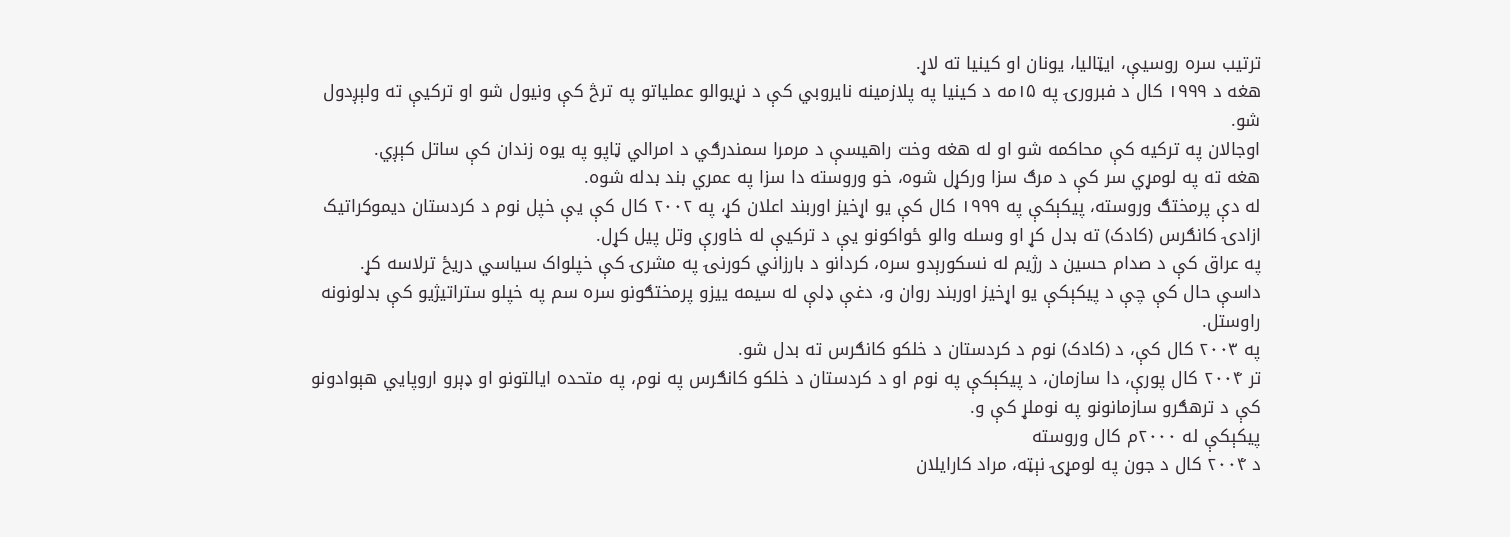ترتیب سره روسیې، ایټالیا، یونان او کینیا ته لاړ.
هغه د ۱۹۹۹ کال د فبرورۍ په ۱۵مه د کینیا په پلازمینه نایروبي کې د نړیوالو عملیاتو په ترڅ کې ونیول شو او ترکیې ته ولېږدول شو.
اوجالان په ترکیه کې محاکمه شو او له هغه وخت راهیسې د مرمرا سمندرګي د امرالي ټاپو په یوه زندان کې ساتل کېږي.
هغه ته په لومړي سر کې د مرګ سزا ورکړل شوه، خو وروسته دا سزا په عمري بند بدله شوه.
له دې پرمختګ وروسته، پيکېکې په ۱۹۹۹ کال کې یو اړخیز اوربند اعلان کړ، په ۲۰۰۲ کال کې یې خپل نوم د کردستان دیموکراتیک ازادۍ کانګرس (کادک) ته بدل کړ او وسله والو ځواکونو یې د ترکیې له خاورې وتل پیل کړل.
په عراق کې د صدام حسین د رژیم له نسکورېدو سره، کردانو د بارزاني کورنۍ په مشرۍ کې خپلواک سیاسي دریځ ترلاسه کړ.
داسې حال کې چې د پيکېکې یو اړخیز اوربند روان و، دغې ډلې له سیمه ییزو پرمختګونو سره سم په خپلو ستراتیژیو کې بدلونونه راوستل.
په ۲۰۰۳ کال کې، د (کادک) نوم د کردستان د خلکو کانګرس ته بدل شو.
تر ۲۰۰۴ کال پورې، دا سازمان، د پيکېکې په نوم او د کردستان د خلکو کانګرس په نوم، په متحده ایالتونو او ډېرو اروپایي هېوادونو کې د ترهګرو سازمانونو په نوملړ کې و.
پيکېکې له ۲۰۰۰م کال وروسته
د ۲۰۰۴ کال د جون په لومړۍ نېټه، مراد کارایلان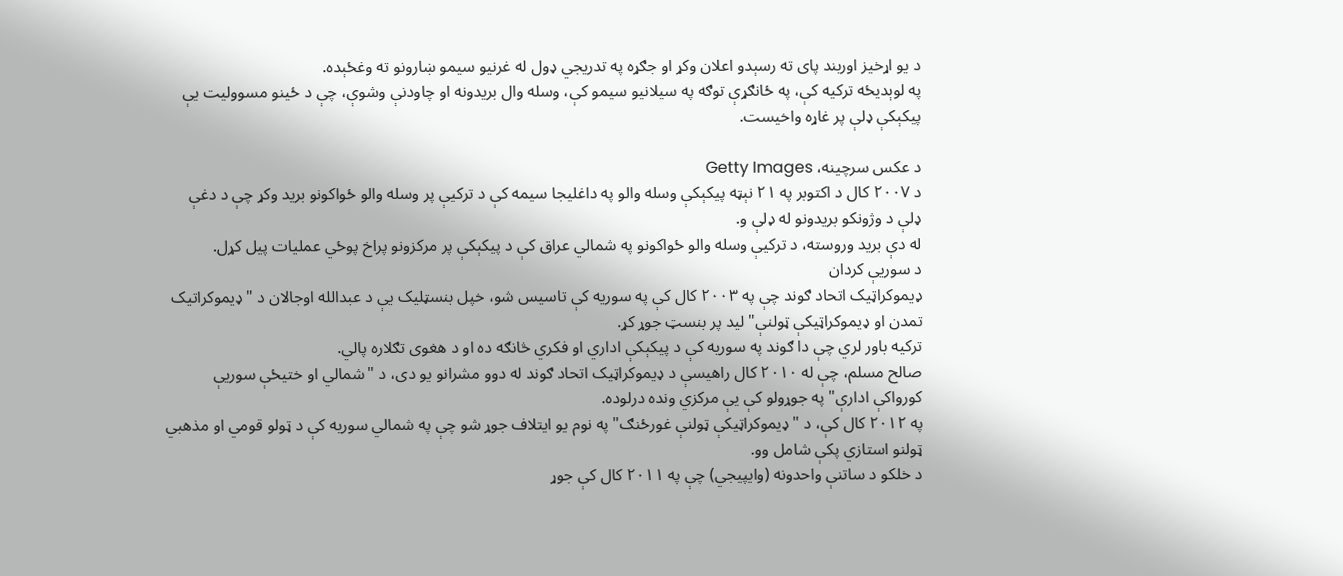د یو اړخیز اوربند پای ته رسېدو اعلان وکړ او جګړه په تدریجي ډول له غرنیو سیمو ښارونو ته وغځېده.
په لوېدیځه ترکیه کې، په ځانګړې توګه په سیلانیو سیمو کې، وسله وال بریدونه او چاودنې وشوې، چې د ځینو مسوولیت یې پيکېکې ډلې پر غاړه واخیست.

د عکس سرچینه، Getty Images
د ۲۰۰۷ کال د اکتوبر په ۲۱ نېټه پيکېکې وسله والو په داغلیجا سیمه کې د ترکیې پر وسله والو ځواکونو برید وکړ چې د دغې ډلې د وژونکو بریدونو له ډلې و.
له دې برید وروسته، د ترکیې وسله والو ځواکونو په شمالي عراق کې د پيکېکې پر مرکزونو پراخ پوځي عملیات پیل کړل.
د سوریې کردان
ډیموکراټیک اتحاد ګوند چې په ۲۰۰۳ کال کې په سوریه کې تاسیس شو، خپل بنسټلیک یې د عبدالله اوجالان د "ډیموکراتیک تمدن او ډیموکراټیکې ټولنې" لید پر بنسټ جوړ کړ.
ترکیه باور لري چې دا ګوند په سوریه کې د پيکېکې اداري او فکري څانګه ده او د هغوی تګلاره پالي.
صالح مسلم، چې له ۲۰۱۰ کال راهیسې د ډیموکراټیک اتحاد ګوند له دوو مشرانو یو دی، د "شمالي او ختیځې سوریې کورواکې ادارې" په جوړولو کې یې مرکزي ونده درلوده.
په ۲۰۱۲ کال کې، د "ډیموکراټیکې ټولنې غورځنګ" په نوم یو ایتلاف جوړ شو چې په شمالي سوریه کې د ټولو قومي او مذهبي ټولنو استازي پکې شامل وو.
د خلکو د ساتنې واحدونه (وایپيجي) چې په ۲۰۱۱ کال کې جوړ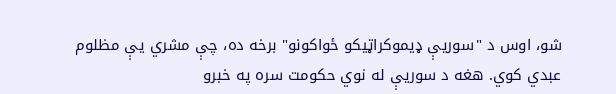شو، اوس د "سوریې ډیموکراټیکو ځواکونو" برخه ده، چې مشري یې مظلوم عبدي کوي. هغه د سوریې له نوي حکومت سره په خبرو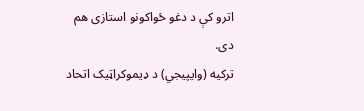اترو کې د دغو ځواکونو استازی هم دی.
ترکیه (وایپيجي) د ډیموکراټیک اتحاد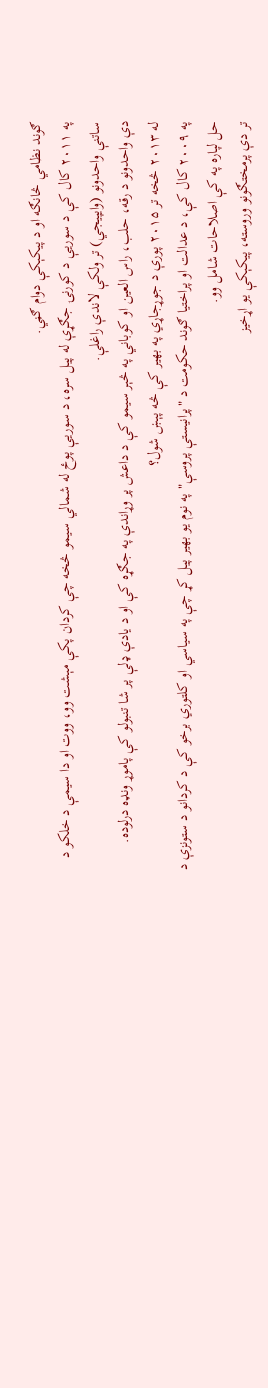ګوند نظامي څانګه او د پيکېکې دوام ګڼي.
په ۲۰۱۱ کال کې د سوریې د کورنۍ جګړې له پیل سره، د سوریې پوځ له شمالي سیمو څخه چې کردان پکې مېشت وو، ووت او دا سیمې د خلکو د ساتنې واحدونو (وایپيجي) تر ولکې لاندې راغلې.
دې واحدونو د رقه، حلب، راس العین او کوباني په څېر سیمو کې د داعش پر وړاندې په جګړه کې او د یادې ډلې پر شا تنبولو کې پاموړ ونډه درلوده.
له ۲۰۱۳ څخه تر ۲۰۱۵ پورې د جوړجاړي په بهیر کې څه پېښ شول؟
په ۲۰۰۹ کال کې، د عدالت او پراختیا ګوند حکومت د "پرانیستې پروسې" په نوم یو بهیر پیل کړ چې په سیاسي او کلتوري برخو کې د کردانو د ستونزې د حل لپاره په کې اصلاحات شامل وو.
تر دې پرمختګونو وروسته، پيکېکې یو اړخیز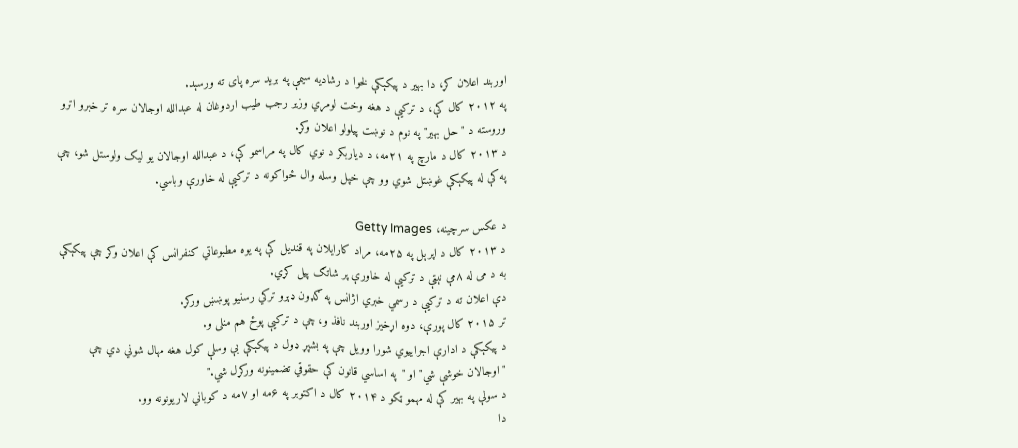اوربند اعلان کړ، دا بهیر د پيکېکې لخوا د رشادیه سیمې په برید سره پای ته ورسېد.
په ۲۰۱۲ کال کې، د ترکیې د هغه وخت لومړي وزیر رجب طیب اردوغان له عبدالله اوجالان سره تر خبرو اترو وروسته د "حل بهیر" په نوم د نوښت پیلولو اعلان وکړ.
د ۲۰۱۳ کال د مارچ په ۲۱مه، د دیاربکر د نوي کال په مراسمو کې، د عبدالله اوجالان یو لیک ولوستل شو، چې په کې له پيکېکې غوښتل شوي وو چې خپل وسله وال ځواکونه د ترکیې له خاورې وباسي.

د عکس سرچینه، Getty Images
د ۲۰۱۳ کال د اپرېل په ۲۵مه، مراد کارایلان په قندیل کې په یوه مطبوعاتي کنفرانس کې اعلان وکړ چې پيکېکې به د می له ۸مې نېټې د ترکیې له خاورې پر شاتګ پیل کړي.
دې اعلان ته د ترکیې د رسمي خبري اژانس په ګډون ډېرو ترکي رسنیو پوښښ ورکړ.
تر ۲۰۱۵ کال پورې، دوه اړخیز اوربند نافذ و، چې د ترکیې پوځ هم منلی و.
د پيکېکې د ادارې اجراییوي شورا وویل چې په بشپړ ډول د پيکېکې بې وسلې کول هغه مهال شوني دي چې "اوجالان خوشې شي" او "په اساسي قانون کې حقوقي تضمینونه ورکړل شي."
د سولې په بهیر کې له مهمو ټکو د ۲۰۱۴ کال د اکتوبر په ۶مه او ۷مه د کوباني لاریونونه وو.
دا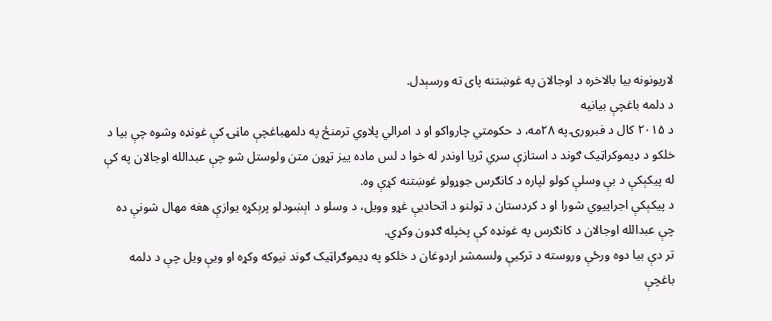لاریونونه بیا بالاخره د اوجالان په غوښتنه پای ته ورسېدل.
د دلمه باغچې بیانیه
د ۲۰۱۵ کال د فبرورۍ په ۲۸مه، د حکومتي چارواکو او د امرالي پلاوي ترمنځ په دلمهباغچې ماڼۍ کې غونډه وشوه چې بیا د خلکو د ډیموکراټیک ګوند د استازې سري ثریا اوندر له خوا د لس ماده ییز تړون متن ولوستل شو چې عبدالله اوجالان په کې له پيکېکې د بې وسلې کولو لپاره د کانګرس جوړولو غوښتنه کړې وه.
د پيکېکې اجراییوي شورا او د کردستان د ټولنو د اتحادیې غړو وویل، د وسلو د اېښودلو پرېکړه یوازې هغه مهال شونې ده چې عبدالله اوجالان د کانګرس په غونډه کې پخپله ګډون وکړي.
تر دې بیا دوه ورځې وروسته د ترکیې ولسمشر اردوغان د خلکو په ډیموګراټیک ګوند نیوکه وکړه او ویې ویل چې د دلمه باغچې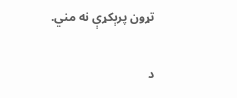تړون پرېکړې نه مني.

د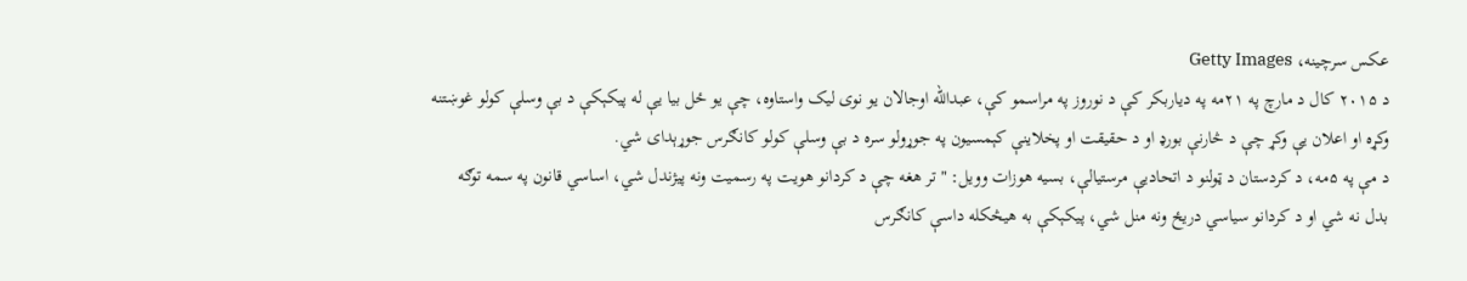عکس سرچینه، Getty Images
د ۲۰۱۵ کال د مارچ په ۲۱مه په دیاربکر کې د نوروز په مراسمو کې، عبدالله اوجالان یو نوی لیک واستاوه، چې یو ځل بیا یې له پيکېکې د بې وسلې کولو غوښتنه وکړه او اعلان یې وکړ چې د څارنې بورډ او د حقیقت او پخلاینې کېمسیون په جوړولو سره د بې وسلې کولو کانګرس جوړېدای شي.
د مې په ۵مه، د کردستان د ټولنو د اتحادیې مرستیالې، بسیه هوزات وویل: "تر هغه چې د کردانو هویت په رسمیت ونه پیژندل شي، اساسي قانون په سمه توګه بدل نه شي او د کردانو سیاسي دریځ ونه منل شي، پيکېکې به هیڅکله داسې کانګرس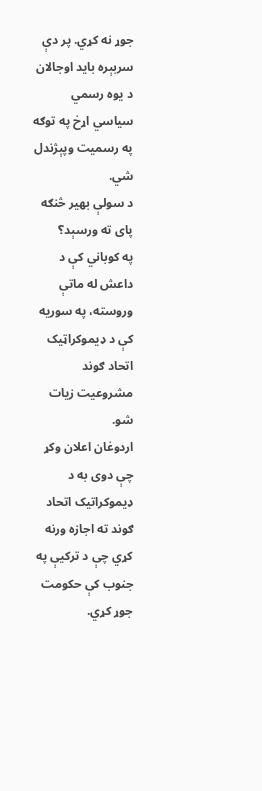جوړ نه کړي. پر دې سربېره باید اوجالان د یوه رسمي سیاسي اړخ په توګه په رسمیت وپېژندل شي.
د سولې بهیر څنګه پای ته ورسېد؟
په کوباني کې د داعش له ماتې وروسته، په سوریه کې د ډیموکراټیک اتحاد ګوند مشروعیت زیات شو.
اردوغان اعلان وکړ چې دوی به د ډیموکراتیک اتحاد ګوند ته اجازه ورنه کړي چې د ترکیې په جنوب کې حکومت جوړ کړي.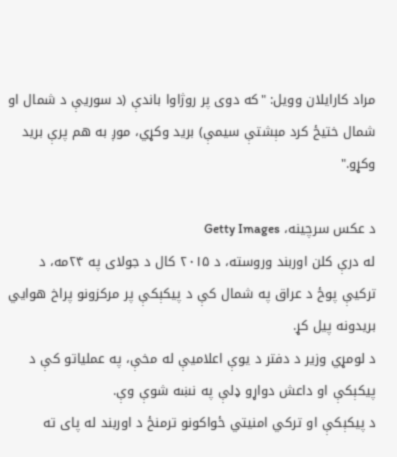مراد کارایلان وویل: "که دوی پر روژاوا باندې (د سوریې د شمال او شمال ختیځ کرد مېشتې سیمې) برید وکړي، موږ به هم پرې برید وکړو."

د عکس سرچینه، Getty Images
له درې کلن اوربند وروسته، د ۲۰۱۵ کال د جولای په ۲۴مه، د ترکیې پوځ د عراق په شمال کې د پيکېکې پر مرکزونو پراخ هوايي بریدونه پیل کړ.
د لومړي وزیر د دفتر د یوې اعلامیې له مخې، په عملیاتو کې د پيکېکې او داعش دواړو ډلې په نښه شوې وې.
د پيکېکې او ترکي امنیتي ځواکونو ترمنځ د اوربند له پای ته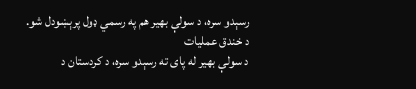رسېدو سره، د سولې بهیر هم په رسمي ډول پرېښودل شو.
د خندق عملیات
د سولې بهیر له پای ته رسېدو سره، د کردستان د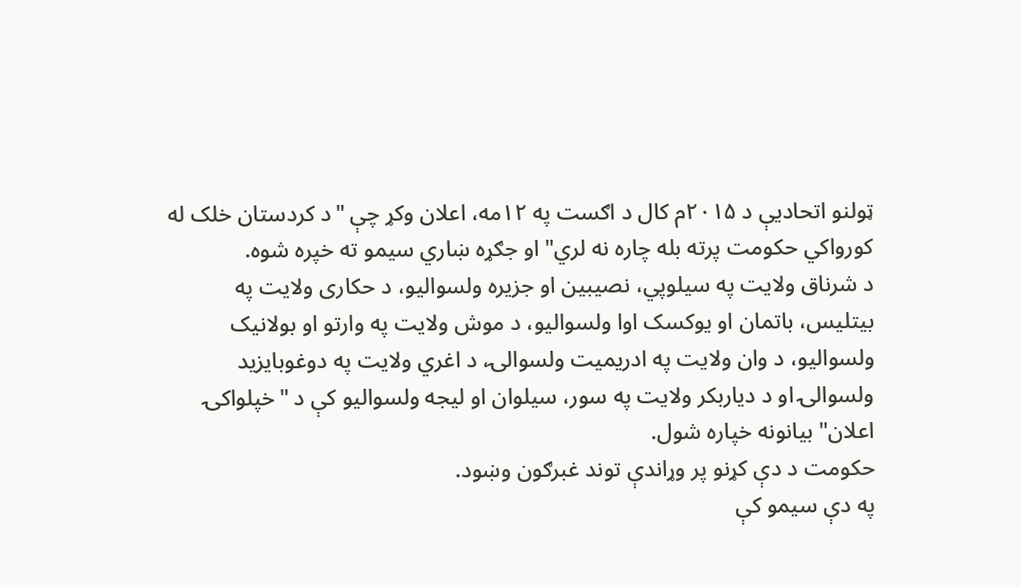ټولنو اتحادیې د ۲۰۱۵م کال د اګست په ۱۲مه، اعلان وکړ چې "د کردستان خلک له کورواکي حکومت پرته بله چاره نه لري" او جګړه ښاري سیمو ته خپره شوه.
د شرناق ولایت په سیلوپي، نصیبین او جزیره ولسوالیو، د حکاری ولایت په بیتلیس، باتمان او یوکسک اوا ولسوالیو، د موش ولایت په وارتو او بولانیک ولسواليو، د وان ولایت په ادریمیت ولسوالۍ، د اغري ولایت په دوغوبایزید ولسوالۍ او د دیاربکر ولایت په سور، سیلوان او لیجه ولسوالیو کې د "خپلواکۍ اعلان" بیانونه خپاره شول.
حکومت د دې کړنو پر وړاندې توند غبرګون وښود.
په دې سیمو کې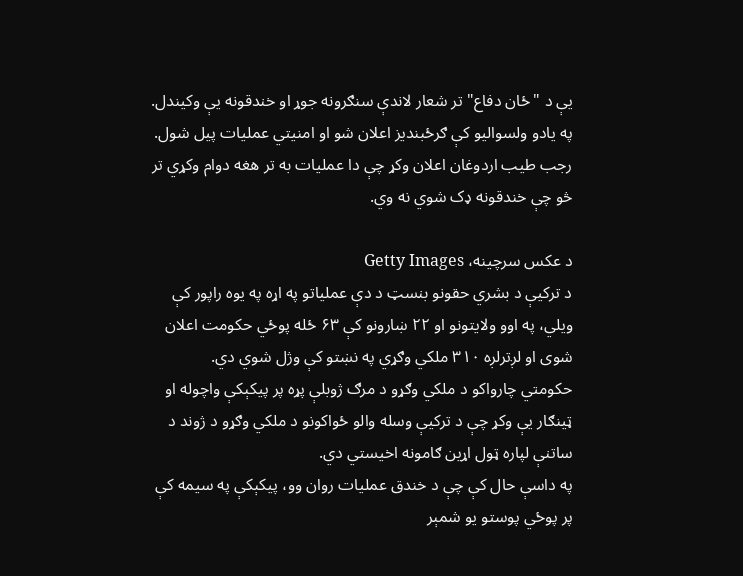یې د "ځان دفاع" تر شعار لاندې سنګرونه جوړ او خندقونه یې وکیندل.
په یادو ولسوالیو کې ګرځبندیز اعلان شو او امنیتي عملیات پیل شول.
رجب طیب اردوغان اعلان وکړ چې دا عملیات به تر هغه دوام وکړي تر څو چې خندقونه ډک شوي نه وي.

د عکس سرچینه، Getty Images
د ترکیې د بشري حقونو بنسټ د دې عملیاتو په اړه په یوه راپور کې ویلي، په اوو ولایتونو او ۲۲ ښارونو کې ۶۳ ځله پوځي حکومت اعلان شوی او لږترلږه ۳۱۰ ملکي وګړي په نښتو کې وژل شوي دي.
حکومتي چارواکو د ملکي وګړو د مرګ ژوبلې پړه پر پيکېکې واچوله او ټینګار یې وکړ چې د ترکیې وسله والو ځواکونو د ملکي وګړو د ژوند د ساتنې لپاره ټول اړین ګامونه اخیستي دي.
په داسې حال کې چې د خندق عملیات روان وو، پيکېکې په سیمه کې پر پوځي پوستو یو شمېر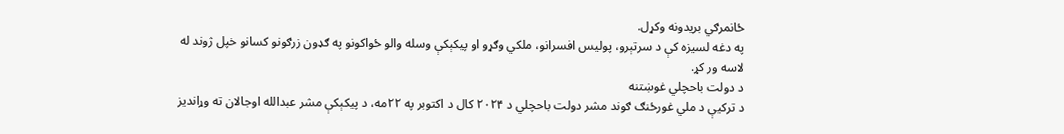ځانمرګي بریدونه وکړل.
په دغه لسیزه کې د سرتېرو، پولیس افسرانو، ملکي وګړو او پيکېکې وسله والو ځواکونو په ګډون زرګونو کسانو خپل ژوند له لاسه ور کړ.
د دولت باحچلي غوښتنه
د ترکیې د ملي غورځنګ ګوند مشر دولت باحچلي د ۲۰۲۴ کال د اکتوبر په ۲۲مه، د پيکېکې مشر عبدالله اوجالان ته وړاندیز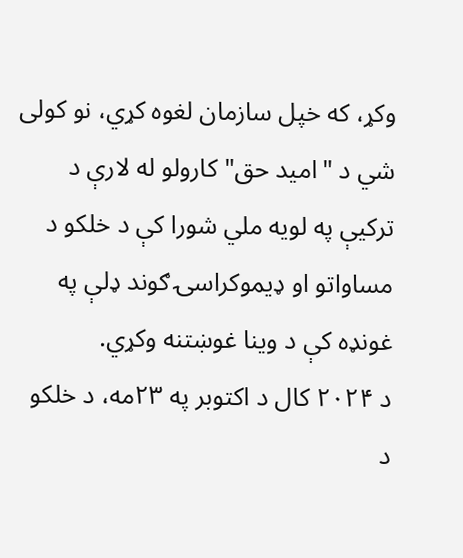وکړ، که خپل سازمان لغوه کړي، نو کولی شي د "امید حق" کارولو له لارې د ترکیې په لویه ملي شورا کې د خلکو د مساواتو او ډیموکراسۍ ګوند ډلې په غونډه کې د وینا غوښتنه وکړي.
د ۲۰۲۴ کال د اکتوبر په ۲۳مه، د خلکو د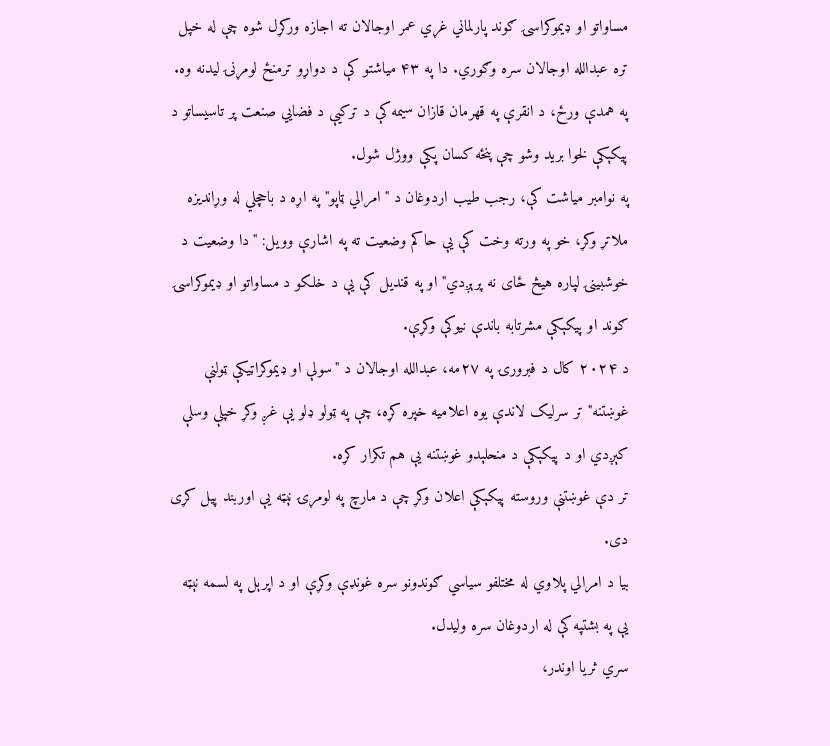مساواتو او ډیموکراسۍ ګوند پارلماني غړي عمر اوجالان ته اجازه ورکړل شوه چې له خپل تره عبدالله اوجالان سره وګوري. دا په ۴۳ میاشتو کې د دواړو ترمنځ لومړنۍ لیدنه وه.
په همدې ورځ، د انقرې په قهرمان قازان سیمه کې د ترکیې د فضايي صنعت پر تاسیساتو د پيکېکې لخوا برید وشو چې پنځه کسان پکې ووژل شول.
په نوامبر میاشت کې، رجب طیب اردوغان د "امرالي ټاپو" په اړه د باحچلي له وړاندیزه ملاتړ وکړ، خو په ورته وخت کې یې حاکم وضعیت ته په اشارې وویل: "دا وضعیت د خوشبینۍ لپاره هیڅ ځای نه پرېږدي" او په قندیل کې یې د خلکو د مساواتو او ډیموکراسۍ ګوند او پيکېکې مشرتابه باندې نیوکې وکړې.
د ۲۰۲۴ کال د فبرورۍ په ۲۷مه، عبدالله اوجالان د "سولې او ډیموکراټیکې ټولنې غوښتنه" تر سرلیک لاندې یوه اعلامیه خپره کړه، چې په ټولو ډلو یې غږ وکړ خپلې وسلې کېږدي او د پيکېکې د منحلېدو غوښتنه یې هم تکرار کړه.
تر دې غوښتنې وروسته پيکېکې اعلان وکړ چې د مارچ په لومړۍ نېټه یې اوربند پیل کړی دی.
بیا د امرالي پلاوي له مختلفو سیاسي ګوندونو سره غونډې وکړې او د اپرېل په لسمه نېټه یې په بشتپه کې له اردوغان سره ولیدل.
سري ثریا اوندر،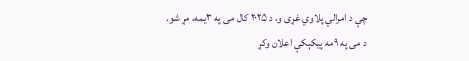چې د امرالي پلاوي غړی و، د ۲۰۲۵ کال می په ۳یمه، مړ شو.
د می په ۹مه پيکېکې اعلان وکړ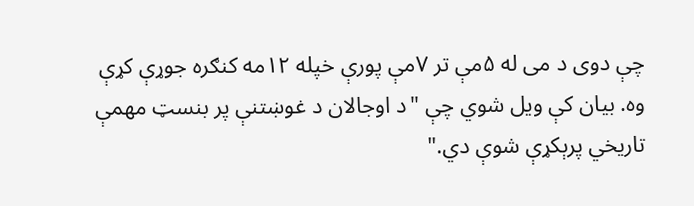چې دوی د می له ۵مې تر ۷مې پورې خپله ۱۲مه کنګره جوړې کړې وه. بیان کې ویل شوي چې "د اوجالان د غوښتنې پر بنسټ مهمې تاریخي پرېکړې شوې دي."